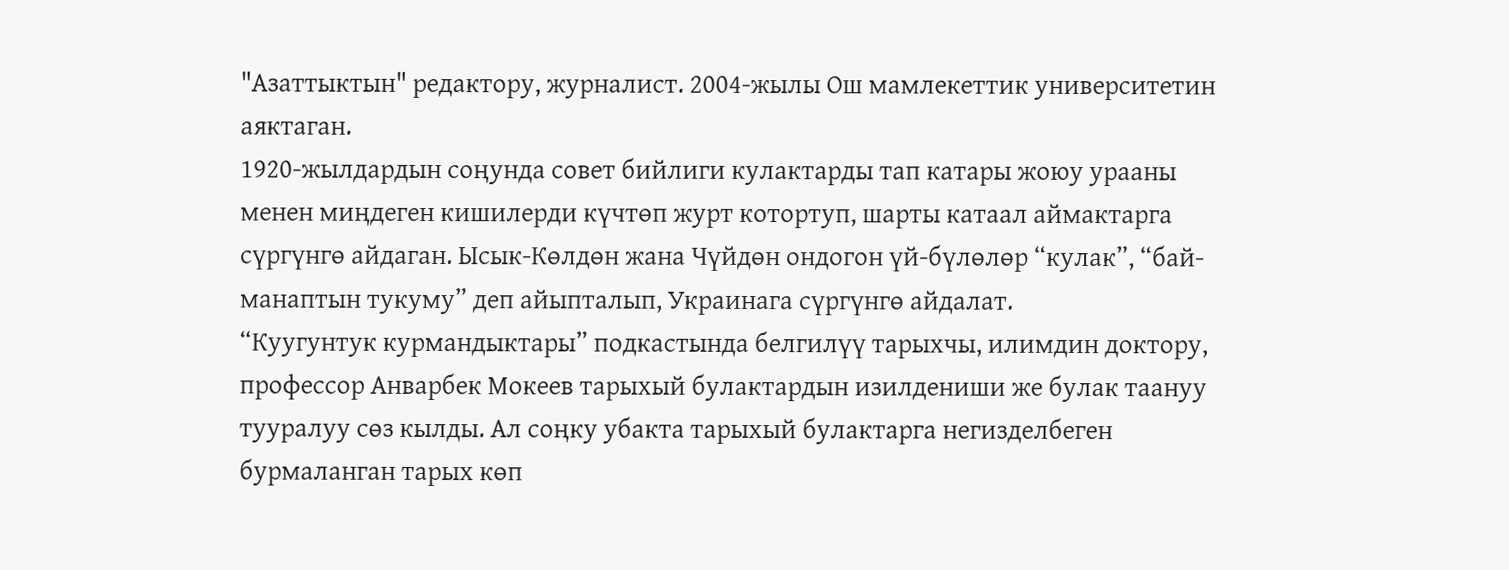"Азаттыктын" редактору, журналист. 2004-жылы Ош мамлекеттик университетин аяктаган.
1920-жылдардын соңунда совет бийлиги кулактарды тап катары жоюу урааны менен миңдеген кишилерди күчтөп журт котортуп, шарты катаал аймактарга сүргүнгө айдаган. Ысык-Көлдөн жана Чүйдөн ондогон үй-бүлөлөр “кулак”, “бай-манаптын тукуму” деп айыпталып, Украинага сүргүнгө айдалат.
“Куугунтук курмандыктары” подкастында белгилүү тарыхчы, илимдин доктору, профессор Анварбек Мокеев тарыхый булактардын изилдениши же булак таануу тууралуу сөз кылды. Ал соңку убакта тарыхый булактарга негизделбеген бурмаланган тарых көп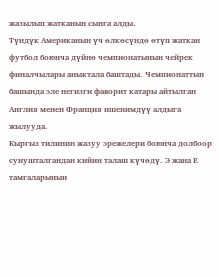жазылып жатканын сынга алды.
Түндүк Американын үч өлкөсүндө өтүп жаткан футбол боюнча дүйнө чемпионатынын чейрек финалчылары аныктала баштады. Чемпионаттын башында эле негизги фаворит катары айтылган Англия менен Франция ишенимдүү алдыга жылууда.
Кыргыз тилинин жазуу эрежелери боюнча долбоор сунушталгандан кийин талаш күчөдү. Э жана Е тамгаларынын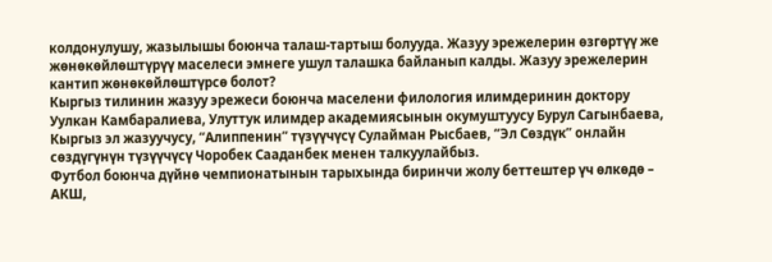колдонулушу, жазылышы боюнча талаш-тартыш болууда. Жазуу эрежелерин өзгөртүү же жөнөкөйлөштүрүү маселеси эмнеге ушул талашка байланып калды. Жазуу эрежелерин кантип жөнөкөйлөштүрсө болот?
Кыргыз тилинин жазуу эрежеси боюнча маселени филология илимдеринин доктору Уулкан Камбаралиева, Улуттук илимдер академиясынын окумуштуусу Бурул Сагынбаева, Кыргыз эл жазуучусу, “Алиппенин” түзүүчүсү Сулайман Рысбаев, “Эл Сөздүк” онлайн сөздүгүнүн түзүүчүсү Чоробек Сааданбек менен талкуулайбыз.
Футбол боюнча дүйнө чемпионатынын тарыхында биринчи жолу беттештер үч өлкөдө – АКШ,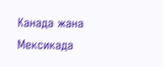Канада жана Мексикада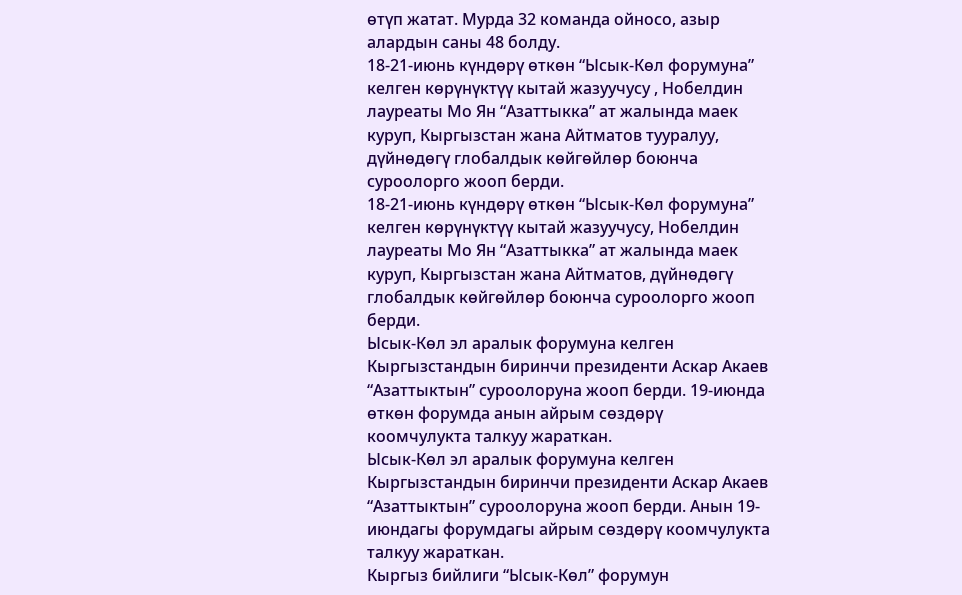өтүп жатат. Мурда 32 команда ойносо, азыр алардын саны 48 болду.
18-21-июнь күндөрү өткөн “Ысык-Көл форумуна” келген көрүнүктүү кытай жазуучусу , Нобелдин лауреаты Мо Ян “Азаттыкка” ат жалында маек куруп, Кыргызстан жана Айтматов тууралуу, дүйнөдөгү глобалдык көйгөйлөр боюнча суроолорго жооп берди.
18-21-июнь күндөрү өткөн “Ысык-Көл форумуна” келген көрүнүктүү кытай жазуучусу, Нобелдин лауреаты Мо Ян “Азаттыкка” ат жалында маек куруп, Кыргызстан жана Айтматов, дүйнөдөгү глобалдык көйгөйлөр боюнча суроолорго жооп берди.
Ысык-Көл эл аралык форумуна келген Кыргызстандын биринчи президенти Аскар Акаев “Азаттыктын” суроолоруна жооп берди. 19-июнда өткөн форумда анын айрым сөздөрү коомчулукта талкуу жараткан.
Ысык-Көл эл аралык форумуна келген Кыргызстандын биринчи президенти Аскар Акаев “Азаттыктын” суроолоруна жооп берди. Анын 19-июндагы форумдагы айрым сөздөрү коомчулукта талкуу жараткан.
Кыргыз бийлиги “Ысык-Көл” форумун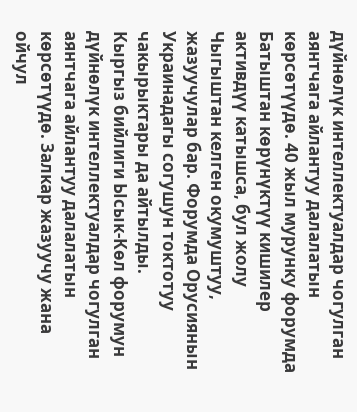дүйнөлүк интеллектуалдар чогулган аянтчага айлантуу далалатын көрсөтүүдө. 40 жыл мурунку форумда Батыштан көрүнүктүү кишилер активдүү катышса, бул жолу Чыгыштан келген окумуштуу, жазуучулар бар. Форумда Орусиянын Украинадагы согушун токтотуу чакырыктары да айтылды.
Кыргыз бийлиги Ысык-Көл форумун дүйнөлүк интеллектуалдар чогулган аянтчага айлантуу далалатын көрсөтүүдө. Залкар жазуучу жана ойчул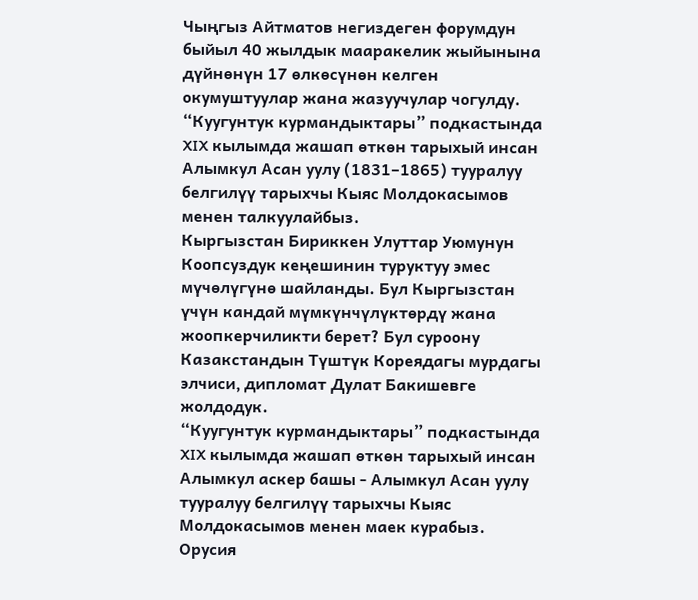Чыңгыз Айтматов негиздеген форумдун быйыл 40 жылдык мааракелик жыйынына дүйнөнүн 17 өлкөсүнөн келген окумуштуулар жана жазуучулар чогулду.
“Куугунтук курмандыктары” подкастында XIX кылымда жашап өткөн тарыхый инсан Алымкул Асан уулу (1831–1865) тууралуу белгилүү тарыхчы Кыяс Молдокасымов менен талкуулайбыз.
Кыргызстан Бириккен Улуттар Уюмунун Коопсуздук кеңешинин туруктуу эмес мүчөлүгүнө шайланды. Бул Кыргызстан үчүн кандай мүмкүнчүлүктөрдү жана жоопкерчиликти берет? Бул суроону Казакстандын Түштүк Кореядагы мурдагы элчиси, дипломат Дулат Бакишевге жолдодук.
“Куугунтук курмандыктары” подкастында XIX кылымда жашап өткөн тарыхый инсан Алымкул аскер башы - Алымкул Асан уулу тууралуу белгилүү тарыхчы Кыяс Молдокасымов менен маек курабыз.
Орусия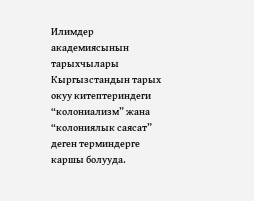Илимдер академиясынын тарыхчылары Кыргызстандын тарых окуу китептериндеги “колониализм” жана “колониялык саясат” деген терминдерге каршы болууда.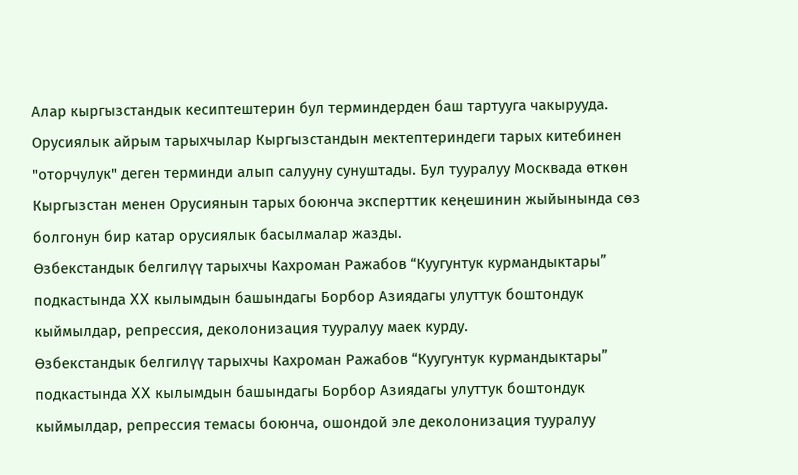Алар кыргызстандык кесиптештерин бул терминдерден баш тартууга чакырууда.
Орусиялык айрым тарыхчылар Кыргызстандын мектептериндеги тарых китебинен "оторчулук" деген терминди алып салууну сунуштады. Бул тууралуу Москвада өткөн Кыргызстан менен Орусиянын тарых боюнча эксперттик кеңешинин жыйынында сөз болгонун бир катар орусиялык басылмалар жазды.
Өзбекстандык белгилүү тарыхчы Кахроман Ражабов “Куугунтук курмандыктары” подкастында XX кылымдын башындагы Борбор Азиядагы улуттук боштондук кыймылдар, репрессия, деколонизация тууралуу маек курду.
Өзбекстандык белгилүү тарыхчы Кахроман Ражабов “Куугунтук курмандыктары” подкастында XX кылымдын башындагы Борбор Азиядагы улуттук боштондук кыймылдар, репрессия темасы боюнча, ошондой эле деколонизация тууралуу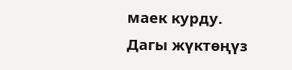маек курду.
Дагы жүктөңүз